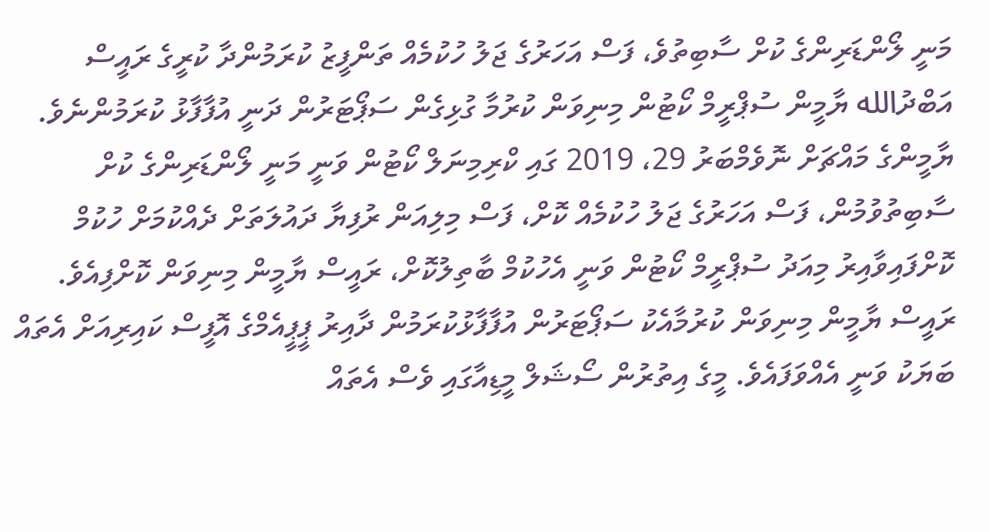މަނީ ލޯންޑަރިންގެ ކުށް ސާބިތުވެ، ފަސް އަހަރުގެ ޖަލު ހުކުމެއް ތަންފީޒު ކުރަމުންދާ ކުރީގެ ރައީސް އަބްދުالله ޔާމީން ސުޕްރީމް ކޯޓުން މިނިވަން ކުރުމާ ގުޅިގެން ސަޕޯޓަރުން ދަނީ އުފާފާޅު ކުރަމުންނެވެ.
ޔާމީންގެ މައްޗަށް ނޮވެމްބަރު 29، 2019 ގައި ކްރިމިނަލް ކޯޓުން ވަނީ މަނީ ލޯންޑަރިންގެ ކުށް ސާބިތުވުމުން، ފަސް އަހަރުގެ ޖަލު ހުކުމެއް ކޮށް، ފަސް މިލިއަން ރުފިޔާ ދައުލަތަށް ދެއްކުމަށް ހުކުމް ކޮށްފައިވާއިރު މިއަދު ސުޕްރީމް ކޯޓުން ވަނީ އެހުކުމް ބާތިލުކޮށް، ރައީސް ޔާމީން މިނިވަން ކޮށްފިއެވެ.
ރައީސް ޔާމީން މިނިވަން ކުރުމާއެކު ސަޕޯޓަރުން އުފާފާޅުކުރަމުން ދާއިރު ޕީޕީއެމްގެ އޮފީސް ކައިރިއަށް އެތައް ބަޔަކު ވަނީ އެއްވަފައެވެ. މީގެ އިތުރުން ސޯޝަލް މީޑިއާގައި ވެސް އެތައް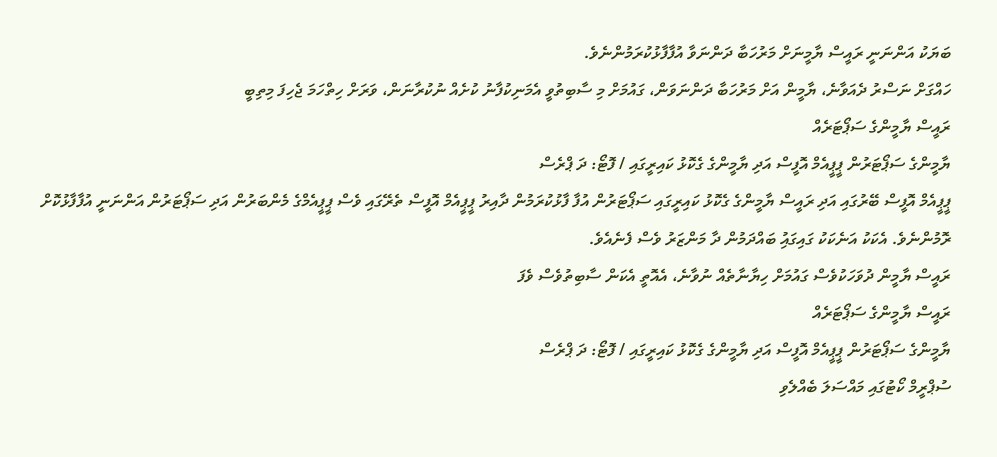ބަޔަކު އަންނަނީ ރައީސް ޔާމީނަށް މަރުހަބާ ދަންނަވާ އުފާފާޅުކުރަމުންނެވެ.
ހައްގަށް ނަސްރު ދެއަވާނެ، ޔާމީން އަށް މަރުހަބާ ދަންނަވަން، ގައުމަށް މި ސާބިތުވީ އެމަނިކުފާނު ކުށެއް ނުކުރާނަން، ވަރަށް ހިތްހަމަ ޖެހިފަ މިތިބީ
ރައީސް ޔާމީންގެ ސަޕޯޓަރެއް
ޔާމީންގެ ސަޕޯޓަރުން ޕީޕީއެމް އޮފީސް އަދި ޔާމީންގެ ގެކޮޅު ކައިރީގައި / ފޮޓޯ: ދަ ޕްރެސް
ޕީޕީއެމް އޮފީސް ބޭރުގައި އަދި ރައީސް ޔާމީންގެ ގެކޮޅު ކައިރީގައި ސަޕޯޓަރުން އުފާ ފާޅުކުރަމުން ދާއިރު ޕީޕީއެމް އޮފީސް ތެރޭގައި ވެސް ޕީޕީއެމްގެ މެންބަރުން އަދި ސަޕޯޓަރުން އަންނަނީ އުފާފާޅުކޮށް ރޮމުންނެވެ. އެކަކު އަނެކަކު ގައިގައުި ބައްދަމުން ދާ މަންޒަރު ވެސް ފެނެއެވެ.
ރައީސް ޔާމީން ދުވަހަކުވެސް ގައުމަށް ހިޔާނާތެއް ނުވާނެ، އެއޮތީ އެކަން ސާބިތުވެސް ވެފަ
ރައީސް ޔާމީންގެ ސަޕޯޓަރެއް
ޔާމީންގެ ސަޕޯޓަރުން ޕީޕީއެމް އޮފީސް އަދި ޔާމީންގެ ގެކޮޅު ކައިރީގައި / ފޮޓޯ: ދަ ޕްރެސް
ސުޕްރީމް ކޯޓުގައި މައްސަލަ ބެއްލެވި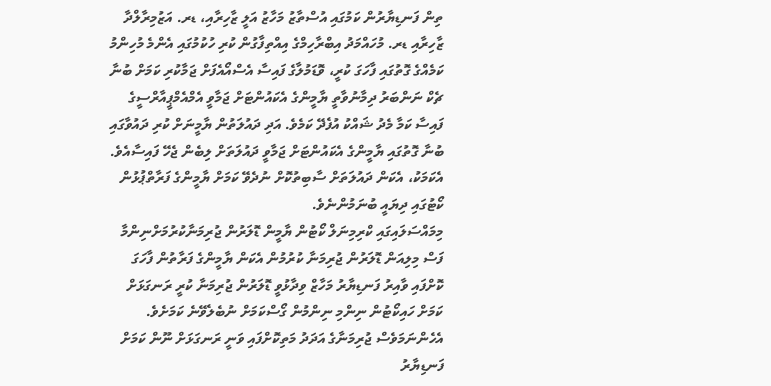ތިން ފަނޑިޔާރުން ކަމުގައި އުސްތާޒު މަހާޒު އަލީ ޒާހިރާއި، ޑރ. އަޒުމިރާލްދާ ޒާހިރާއި ޑރ. މުހައްމަދު އިބްރާހިމްގެ އިއްތިފާގުން ކުރި ހުކުމުގައި އެންމެ މުހިންމު ކަމެއްގެ ގޮތުގައި ފާހަގަ ކުރީ، ވޮޑަމުލާގެ ފައިސާ އެސްއޯއެފަށް ޖަމާކުރި ކަމަށް ބުނާ ޗެކް ނަންބަރު ދިމާނުވާތީ ޔާމީންގެ އެކައުންޓަށް ޖަމާވީ އެމްއެމްޕީއާރްސީގެ ފައިސާ ކަމާ މެދު ޝައްކު އުފެދޭ ކަމެވެ. އަދި ދައުލަތުން ޔާމީނަށް ކުރި ދައުވާގައި ބުނާ ގޮތުގައި ޔާމީންގެ އެކައުންޓަށް ޖަމާވީ ދައުލަތަށް ލިބެން ޖެހޭ ފައިސާއެވެ. އެކަމަކު، އެކަން ދައުލަތަށް ސާބިތުކޮށް ނުދެވޭ ކަމަށް ޔާމީންގެ ފަރާތްޕުޅުން ކޯޓުގައި ދިޔައީ ބުނަމުންނެވެ.
މިމައްސަލައިގައި ކްރިމިނަލް ކޯޓުން ޔާމީން ޑޮލަރުން ޖުރިމަނާކުރުމަށްނިންމާ ފަސް މިލިއަން ޑޮލަރުން ޖުރިމަނާ ކުރުމުން އެކަން ޔާމީންގެ ފަރާތުން ފާހަގަ ކޮށްފައި ވާއިރު ފަނޑިޔާރު މަހާޒް ވިދާޅުވީ ޑޮލަރުން ޖުރިމަނާ ކުރީ ރަނގަޅަށް ކަމަށް ހައިކޯޓުން ނިންމި ނިންމުން ގޯސްކަމަށް ނުބެލެވޭނެ ކަމަށެވެ. އެހެންނަމަވެސް ޖުރިމަނާގެ އަދަދު މަތިކޮށްފައި ވަނީ ރަނގަޅަށް ނޫން ކަމަށް ފަނޑިޔާރު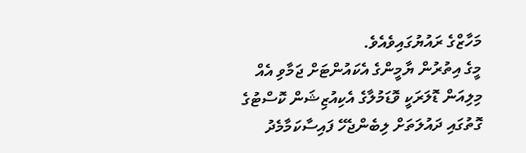މަހާޒްގެ ރައުޔުގައިވެއެވެ.
މީގެ އިތުރުން ޔާމީންގެ އެކައުންޓަށް ޖަމާވި އެއް މިލިއަން ޑޮލަރަކީ ވޮޑަމުލާގެ އެކިއުޒިޝަން ކޮސްޓުގެ ގޮތުގައި ދައުލަތަށް ލިބެންޖެހޭ ފައިސާކަމާމެދު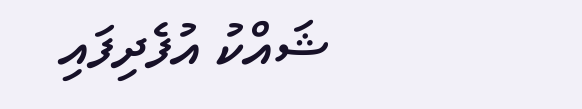ޝައްކު އުފެދިފައި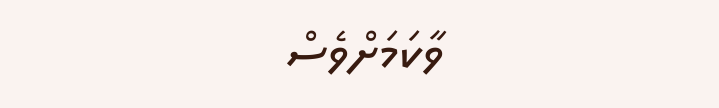ވާކަމަށްވެސް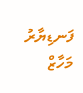ފަނޑިޔާރު މަހާޒް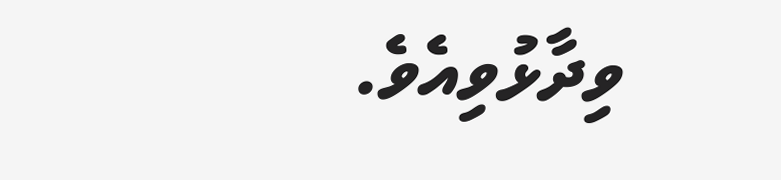ވިދާޅުވިއެވެ.